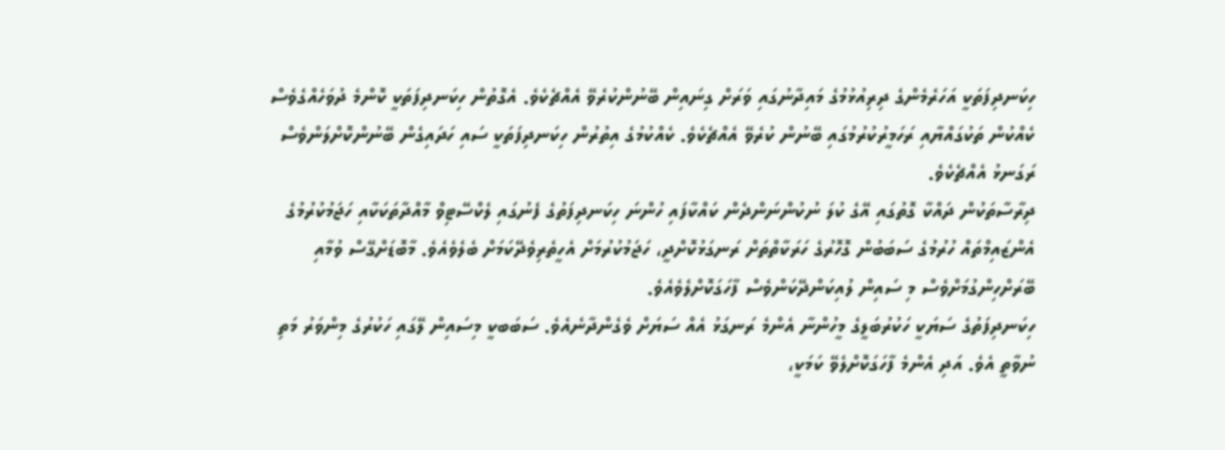ހިކަނދިފަތަކީ އަހަރެމެންގެ ދިރިއުޅުމުގެ މައިދާނުގައި ވަރަށް ގިނައިން ބޭނުންކުރެވޭ އެއްޗެކެވެ. އެގޮތުން ހިކަނދިފަތަކީ ކޮންމެ ދުވަހެއްގެވެސް ކެއްކުން ތަކުގައްޔާއި ރަހަމީރުކުރުމުގައި ބޭނުން ކުރެވޭ އެއްޗެކެވެ. ކެއްކުމުގެ އިތުރުން ހިކަނދިފަތަކީ ސައި ހަދައިގެން ބޭނުންކޮށްލަންވެސް ރަގަނޅު އެއްޗެކެވެ.
ދިރާސާތަކުން ދައްކާ ގޮތުގައި އޭގެ ކުލަ ނުކުންނަންދެން ކައްކާފައި ހުންނަ ހިކަނދިފަތުގެ ފެނުގައި ލެކްސޭޓިވް މާއްދާތަކަކާއި ހަޖަމުކުރުމުގެ އެންޒައިމްތައް ހުރުމުގެ ސަބަބުން ގޮހޮރުގެ ހަރަކާތްތަށް ރަނގަޅުކޮށްދީ، ހަޖަމުކުރުމަށް އެހީތެރިވެދޭކަމަށް ބެލެވެއެވެ. މާބޮޑަށްގޭސް ވުމާއި ބޭރަށްހިންގުމަށްވެސް މި ސައިން ލުއިކަންދޭކަންވެސް ފާހަގަކޮށްލެވެއެވެ.
ހިކަނދިފަތުގެ ސަޔަކީ ހަކުރުބަލީގެ މީހުންނާ އެންމެ ރަނގަޅު އެއް ސަޔަށް ވެގެންދާނެއެވެ. ސަބަބކީ މިސައިން ލޭގައި ހަކުރުގެ މިންވަރު މަތި ނުވާތީ އެވެ. އަދި އެންމެ ފާހަގަކޮށްލެވޭ ކަމަކީ،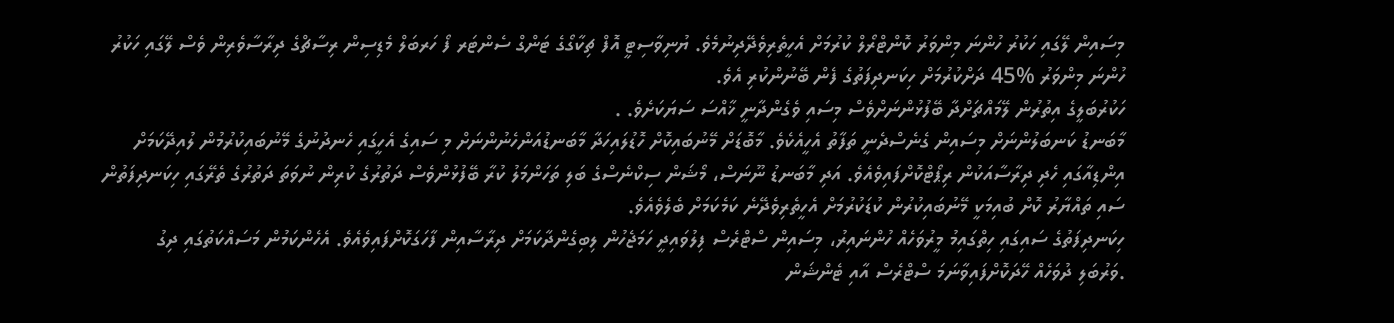މިސައިން ލޭގައި ހަކުރު ހުންނަ މިންވަރު ކޮންޓްރޯލް ކުރުމަށް އެހީތެރިވެދޭދިނުމެވެ. ޔުނިވާސިޓީ އޮފް ޗިކާގޯގެ ޓަންގް ސެންޓަރ ފޯ ހަރބަލް މެޑިސިން ރިސާޗްގެ ދިރާސާވެރިން ވެސް ލޭގައި ހަކުރު ހުންނަ މިންވަރު %45 ދަށްކުރުމަށް ހިކަނދިފަތުގެ ފެން ބޭނުންކުރި އެވެ.
ހަކުރުބަލީގެ އިތުރުން ލޭމައްޗަށްދާ ބޭފުޅުންނަށްވެސް މިސައި ވެގެންދާނީ ޚާއްސަ ސަޔަކަށެވެ. .
މާބަނޑު ކަނބަލުންނަށް މިސައިން ގެނެސްދެނީ ތަފާތު އެހީއެކެވެ. މާބޮޑަށް މޭނުބައިކޮށް ހޮޑުލައިހަދާ މާބަނޑުއަންހެނުންނަށް މި ސައިގެ އެހީގައި ހެނދުނުގެ މޭނުބައިކުރުމުން ލުއިދޭކަމަށް އިންޑިއާގައި ހެދި ދިރާސާއަކުން ރިޕޯޓްކޮށްފައިވެއެވެ. އަދި މާބަނޑު ނޫނަސް، މޯޝަން ސިކްނެސްގެ ބަލި ތަހަންމަލު ކުރާ ބޭފުޅުންވެސް ދަތުރުގެ ކުރިން ނުވަތަ ދަތުރުގެ ތެރޭގައި ހިކަނދިފަތުން ސައި ތައްޔާރު ކޮށް ބުއިމަކީ މޭނުބައިކުރުން ކުޑަކުރުމަށް އެހީތެރިވެދޭނެ ކަމެކަމަށް ބެލެވެއެވެ.
ހިކަނދިފަތުގެ ސައިގައި ހިތްގައިމު މީރުވަހެއް ހުންނައިރު، މިސައިން ސްޓްރެސް ފިލުވައިދީ ހަމަޖެހުން ލިބިގެންދާކަމަށް ދިރާސާއިން ފާހަގަކޮށްފައިވެއެވެ. އެހެންކަމުން މަސައްކަތުގައި ދިގު
.ވަރުބަލި ދުވަހެއް ހޭދަކޮށްފައިވާނަމަ ސްޓްރެސް އާއި ޓެންޝަން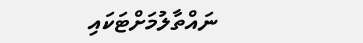ނައްތާލުމަށްޓަކައި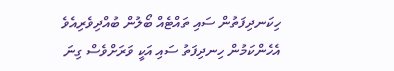ހިކަނދިފަތުން ސައި ތައްޓެއް ބޯލުން ބުއްދިވެރިއެވެ
އެހެންކަމުން ހިނދިފަތު ސައި އަކީ ވަރަށްވެސް ގިނަ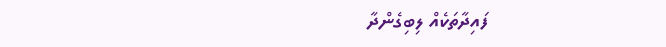ފައިދާތަކެއް ލިބިގެންދާ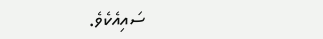ސައިއެކެވެ.